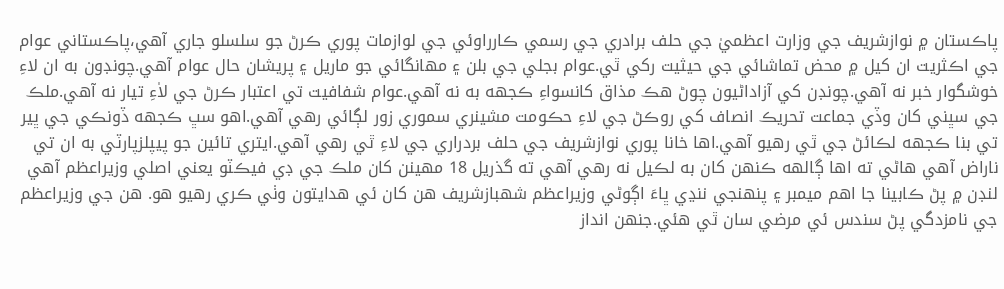پاڪستان ۾ نوازشريف جي وزارت اعظميٰ جي حلف برادري جي رسمي ڪارراوئي جي لوازمات پوري ڪرڻ جو سلسلو جاري آهي،پاڪستاني عوام جي اڪثريت ان کيل ۾ محض تماشائي جي حيثيت رکي ٿي.عوام بجلي جي بلن ۽ مهانگائي جو ماريل ۽ پريشان حال عوام آهي.چونڊون به ان لاءِ خوشگوار خبر نه آهي.چونڊن کي آزاداڻيون چوڻ هڪ مذاق کانسواءِ ڪجهه به نه آهي.عوام شفافيت تي اعتبار ڪرڻ جي لاٰءِ تيار نه آهي.ملڪ جي سڀني کان وڏي جماعت تحريڪ انصاف کي روڪڻ جي لاءِ حڪومت مشينري سموري زور لڳائي رهي آهي.اهو سڀ ڪجهه ڏونڪي جي ڀير تي بنا ڪجهه لڪائڻ جي ٿي رهيو آهي.اها خانا پوري نوازشريف جي حلف بردراري جي لاءِ ٿي رهي آهي.ايتري تائين جو پيپلزپارٽي به ان تي ناراض آهي هاڻي ته اها ڳالهه ڪنهن کان به لڪيل نه رهي آهي ته گذريل 18 مهينن کان ملڪ جي ڊي فيڪٽو يعني اصلي وزيراعظم آهي لنڊن ۾ پڻ ڪابينا جا اهم ميمبر ۽ پنهنجي ننڍي ڀاءَ اڳوڻي وزيراعظم شهبازشريف هن کان ئي هدايتون وٺي ڪري رهيو هو. هن جي وزيراعظم جي نامزدگي پڻ سندس ئي مرضي سان ٿي هئي.جنهن انداز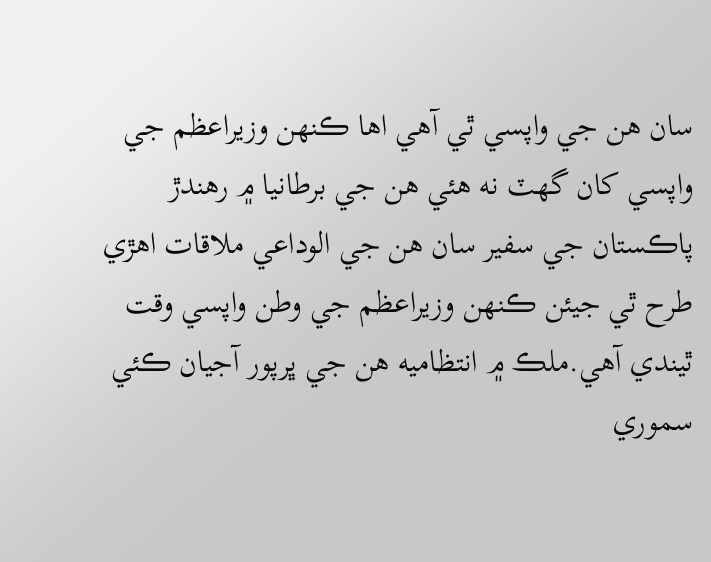سان هن جي واپسي ٿي آهي اها ڪنهن وزيراعظم جي واپسي کان گهٽ نه هئي هن جي برطانيا ۾ رهندڙ پاڪستان جي سفير سان هن جي الوداعي ملاقات اهڙي طرح ٿي جيئن ڪنهن وزيراعظم جي وطن واپسي وقت ٿيندي آهي.ملڪ ۾ انتظاميه هن جي ڀرپور آجيان ڪئي سموري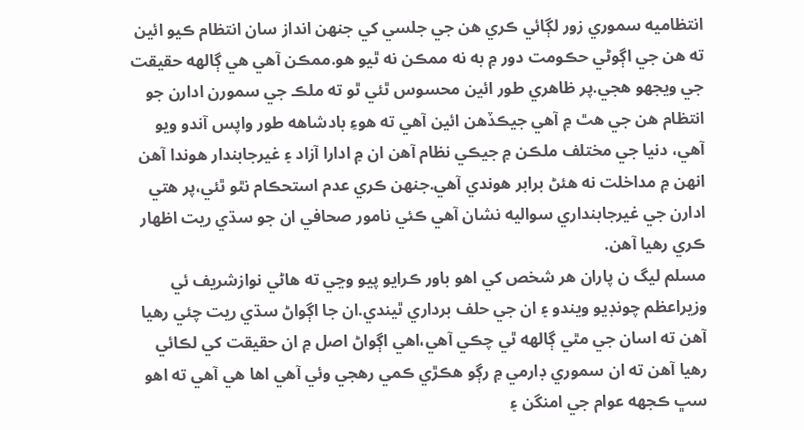انتظاميه سموري زور لڳائي ڪري هن جي جلسي کي جنهن انداز سان انتظام ڪيو ائين ته هن جي اڳوڻي حڪومت دور ۾ به نه ممڪن نه ٿيو هو.ممڪن آهي هي ڳالهه حقيقت جي ويجهو هجي.پر ظاهري طور ائين محسوس ٿئي ٿو ته ملڪ جي سمورن ادارن جو انتظام هن جي هٿ ۾ آهي جيڪڏهن ائين آهي ته هوءِ بادشاهه طور واپس آندو ويو آهي، دنيا جي مختلف ملڪن ۾ جيڪي نظام آهن ان ۾ ادارا آزاد ۽ غيرجابندار هوندا آهن انهن ۾ مداخلت نه هئڻ برابر هوندي آهي.جنهن ڪري عدم استحڪام نٿو ٿئي،پر هتي ادارن جي غيرجابنداري سواليه نشان آهي ڪئي نامور صحافي ان جو سڌي ريت اظهار ڪري رهيا آهن.
مسلم ليگ ن پاران هر شخص کي اهو باور ڪرايو پيو وڃي ته هاڻي نوازشريف ئي وزيراعظم چونڊيو ويندو ۽ ان جي حلف برداري ٿيندي.ان جا اڳواڻ سڌي ريت چئي رهيا آهن ته اسان جي مٿي ڳالهه ٿي چڪي آهي،اهي اڳواڻ اصل ۾ ان حقيقت کي لڪائي رهيا آهن ته ان سموري ڊارمي ۾ رڳو هڪڙي ڪمي رهجي وئي آهي اها هي آهي ته اهو سڀ ڪجهه عوام جي امنگن ۽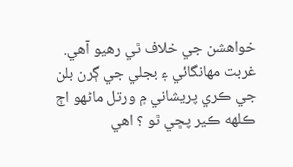خواهشن جي خلاف ٿي رهيو آهي. غربت مهانگائي ۽ بجلي جي ڳرن بلن جي ڪري پريشاني ۾ ورتل ماڻهو اڄ ڪلهه ڪير پڇي ٿو ؟ اهي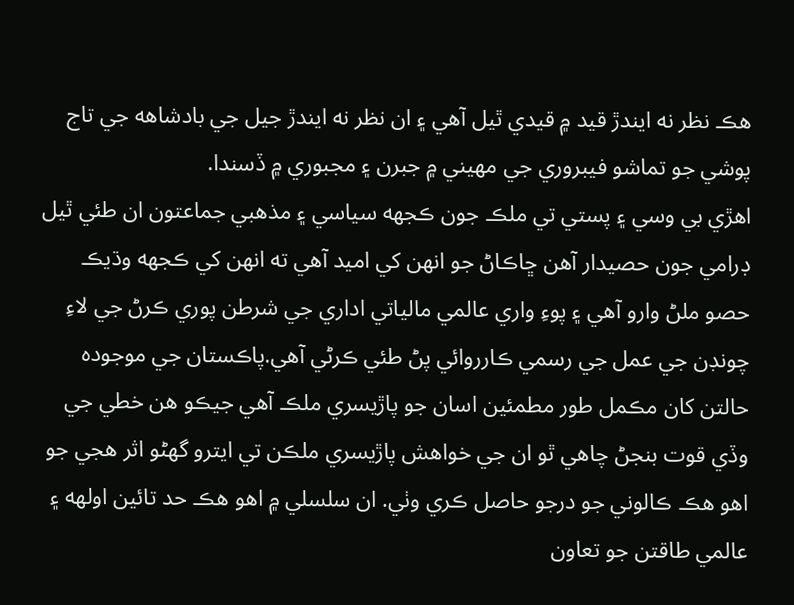هڪ نظر نه ايندڙ قيد ۾ قيدي ٿيل آهي ۽ ان نظر نه ايندڙ جيل جي بادشاهه جي تاج پوشي جو تماشو فيبروري جي مهيني ۾ جبرن ۽ مجبوري ۾ ڏسندا.
اهڙي بي وسي ۽ پستي تي ملڪ جون ڪجهه سياسي ۽ مذهبي جماعتون ان طئي ٿيل ڊرامي جون حصيدار آهن ڇاڪاڻ جو انهن کي اميد آهي ته انهن کي ڪجهه وڌيڪ حصو ملڻ وارو آهي ۽ پوءِ واري عالمي مالياتي اداري جي شرطن پوري ڪرڻ جي لاءِ چونڊن جي عمل جي رسمي ڪارروائي پڻ طئي ڪرڻي آهي.پاڪستان جي موجوده حالتن کان مڪمل طور مطمئين اسان جو پاڙيسري ملڪ آهي جيڪو هن خطي جي وڏي قوت بنجڻ چاهي ٿو ان جي خواهش پاڙيسري ملڪن تي ايترو گهڻو اثر هجي جو اهو هڪ ڪالوني جو درجو حاصل ڪري وٺي. ان سلسلي ۾ اهو هڪ حد تائين اولهه ۽ عالمي طاقتن جو تعاون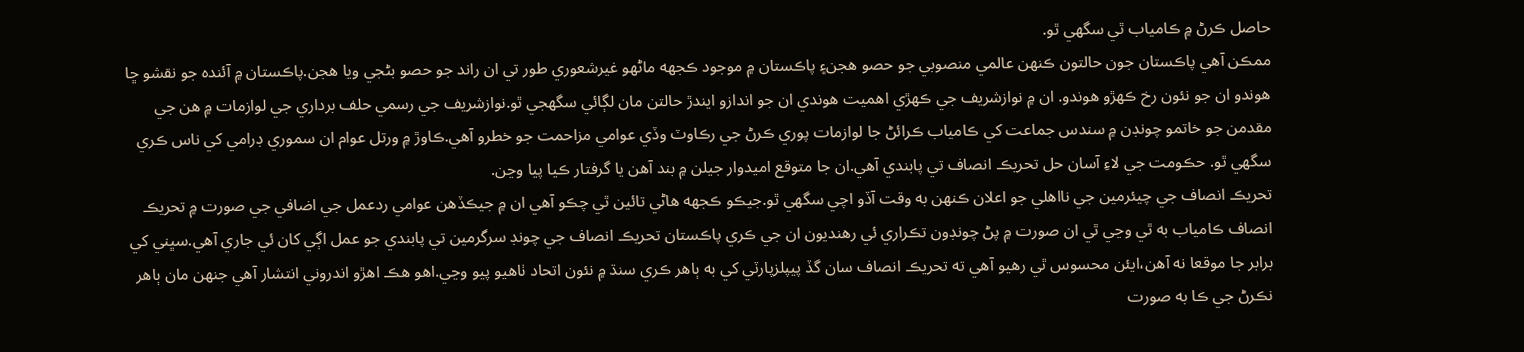حاصل ڪرڻ ۾ ڪامياب ٿي سگهي ٿو.
ممڪن آهي پاڪستان جون حالتون ڪنهن عالمي منصوبي جو حصو هجن۽ پاڪستان ۾ موجود ڪجهه ماڻهو غيرشعوري طور تي ان راند جو حصو بڻجي ويا هجن.پاڪستان ۾ آئنده جو نقشو ڇا هوندو ان جو نئون رخ ڪهڙو هوندو. ان ۾ نوازشريف جي ڪهڙي اهميت هوندي ان جو اندازو ايندڙ حالتن مان لڳائي سگهجي ٿو.نوازشريف جي رسمي حلف برداري جي لوازمات ۾ هن جي مقدمن جو خاتمو چونڊن ۾ سندس جماعت کي ڪامياب ڪرائڻ جا لوازمات پوري ڪرڻ جي رڪاوٽ وڏي عوامي مزاحمت جو خطرو آهي.ڪاوڙ ۾ ورتل عوام ان سموري ڊرامي کي ناس ڪري سگهي ٿو. حڪومت جي لاءِ آسان حل تحريڪ انصاف تي پابندي آهي.ان جا متوقع اميدوار جيلن ۾ بند آهن يا گرفتار ڪيا پيا وڃن.
تحريڪ انصاف جي چيئرمين جي نااهلي جو اعلان ڪنهن به وقت آڏو اچي سگهي ٿو.جيڪو ڪجهه هاڻي تائين ٿي چڪو آهي ان ۾ جيڪڏهن عوامي ردعمل جي اضافي جي صورت ۾ تحريڪ انصاف ڪامياب به ٿي وڃي ٿي ان صورت ۾ پڻ چونڊون تڪراري ئي رهنديون ان جي ڪري پاڪستان تحريڪ انصاف جي چونڊ سرگرمين تي پابندي جو عمل اڳي کان ئي جاري آهي.سڀني کي برابر جا موقعا نه آهن،ايئن محسوس ٿي رهيو آهي ته تحريڪ انصاف سان گڏ پيپلزپارٽي کي به ٻاهر ڪري سنڌ ۾ نئون اتحاد ٺاهيو پيو وڃي.اهو هڪ اهڙو اندروني انتشار آهي جنهن مان ٻاهر نڪرڻ جي ڪا به صورت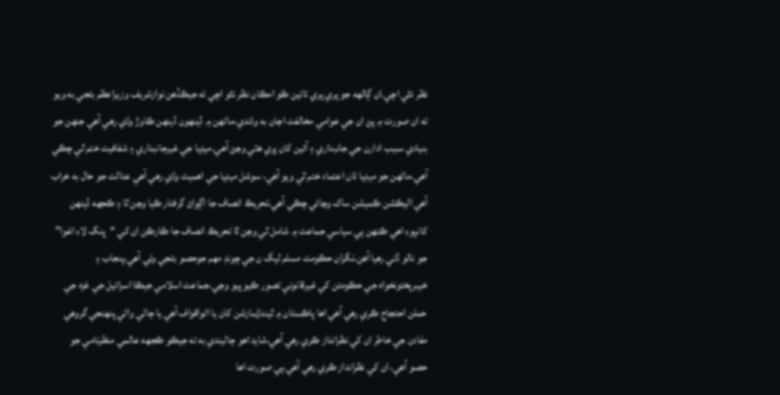نظر نٿي اچي.ان ڳالهه جو پري پري تائين ڪو امڪان نظر نٿو اچي ته جيڪڏهن نوازشريف وزيراعظم بڻجي به ويو ته ان صورت ۾ پڻ ان جي عوامي مخالفت اڃان به وڌندي،ماڻهن ۾ ڏينهون ڏينهن ڪاوڙ وڌي رهي آهي جنهن جو بنيادي سببب ادارن جي جانبداري ۽ آئين کان پري هٽي وڃڻ آهي.ميڊيا جي غيرجانبداري ۽ شفافيت ختم ٿي چڪي آهي.ماڻهن جو ميڊيا تان اعتماد ختم ٿي ويو آهي، سوشل ميڊيا جي اهميت وڌي رهي آهي عدالت جو حال به خراب آهي اليڪشن ڪميشن ساک وڃائي چڪي آهي،تحريڪ انصاف جا اڳواڻ گرفتار ڪيا وڃن ٿا ۽ ڪجهه ڏينهن کانپوءِ اهي ڪنهن ٻي سياسي جماعت ۾ شامل ٿي وڃن ٿا تحريڪ انصاف جا ڪارڪن ان کي “ڀنگ لاءِ اغوا” جو نالو ڏئي رهيا آهن.نگران حڪومت مسلم ليگ ن جي چونڊ مهم جوحصو بڻجي وئي آهي.پنجاب ۽ خيبرپختونخواه جي حڪومتن کي غيرقانوني تصور ڪيو پيو وڃي.جماعت اسلامي جيڪا اسرائيل جي غزه جي حملن احتجاج ڪري رهي آهي اها پاڪستان ۾ ٿيندڙسازشن کان يا اڻواقواف آهي يا ڄاڻي واڻي پنهنجي گروهي مفادن جي خاطر ان کي نظرانداز ڪري رهي آهي،شايد اهو ڄاڻيندي به ته جيڪو ڪجهه عالمي منظرنامي جو حصو آهي، ان کي نظرانداز ڪري رهي آهي.ٻي صورت اها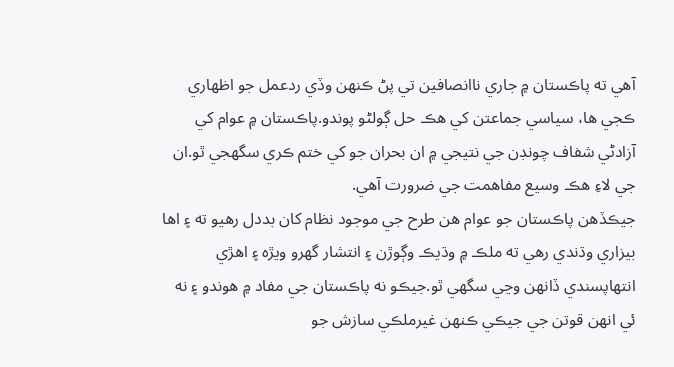آهي ته پاڪستان ۾ جاري ناانصافين تي پڻ ڪنهن وڏي ردعمل جو اظهاري ڪجي ها، سياسي جماعتن کي هڪ حل ڳولڻو پوندو.پاڪستان ۾ عوام کي آزادڻي شفاف چونڊن جي نتيجي ۾ ان بحران جو کي ختم ڪري سگهجي ٿو.ان جي لاءِ هڪ وسيع مفاهمت جي ضرورت آهي.
جيڪڏهن پاڪستان جو عوام هن طرح جي موجود نظام کان بددل رهيو ته ۽ اها بيزاري وڌندي رهي ته ملڪ ۾ وڌيڪ وڳوڙن ۽ انتشار گهرو ويڙه ۽ اهڙي انتهاپسندي ڏانهن وڃي سگهي ٿو.جيڪو نه پاڪستان جي مفاد ۾ هوندو ۽ نه ئي انهن قوتن جي جيڪي ڪنهن غيرملڪي سازش جو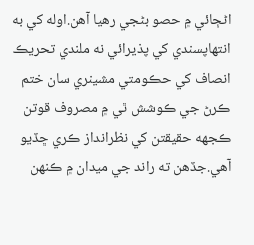اڻڄائي ۾ حصو بڻجي رهيا آهن.اوله کي به انتهاپسندي کي پذيرائي نه ملندي تحريڪ انصاف کي حڪومتي مشينري سان ختم ڪرڻ جي ڪوشش ٿي ۾ مصروف قوتن ڪجهه حقيقتن کي نظرانداز ڪري ڇڏيو آهي.جڏهن ته راند جي ميدان ۾ ڪنهن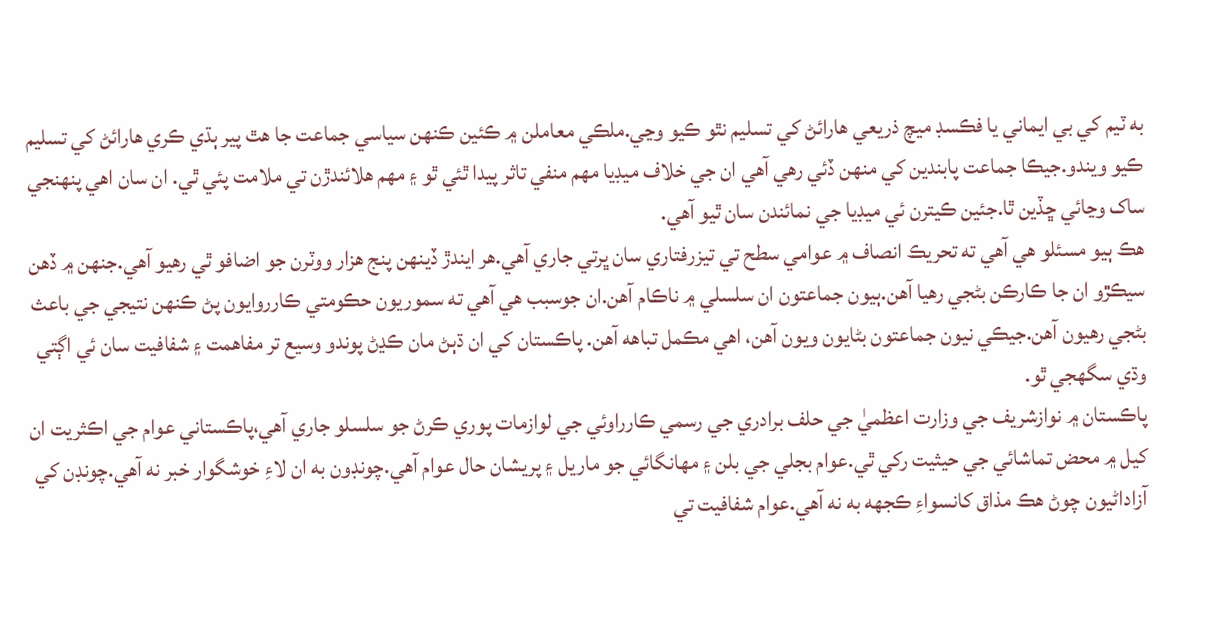به ٽيم کي بي ايماني يا فڪسڊ ميچ ذريعي هارائڻ کي تسليم نٿو ڪيو وڃي.ملڪي معاملن ۾ ڪئين ڪنهن سياسي جماعت جا هٿ پير ٻڌي ڪري هارائڻ کي تسليم ڪيو ويندو.جيڪا جماعت پابندين کي منهن ڏئي رهي آهي ان جي خلاف ميڊيا مهم منفي تاثر پيدا ٿئي ٿو ۽ مهم هلائندڙن تي ملامت پئي ٿي. ان سان اهي پنهنجي ساک وڃائي ڇڏين ٿا.جئين ڪيترن ئي ميڊيا جي نمائندن سان ٿيو آهي.
هڪ ٻيو مسئلو هي آهي ته تحريڪ انصاف ۾ عوامي سطح تي تيزرفتاري سان ڀرتي جاري آهي.هر ايندڙ ڏينهن پنج هزار ووٽرن جو اضافو ٿي رهيو آهي.جنهن ۾ ڏهن سيڪڙو ان جا ڪارڪن بڻجي رهيا آهن.ٻيون جماعتون ان سلسلي ۾ ناڪام آهن.ان جوسبب هي آهي ته سموريون حڪومتي ڪارروايون پڻ ڪنهن نتيجي جي باعث بڻجي رهيون آهن.جيڪي نيون جماعتون بڻايون ويون آهن، اهي مڪمل تباهه آهن. پاڪستان کي ان ڌٻڻ مان ڪڍڻ پوندو وسيع تر مفاهمت ۽ شفافيت سان ئي اڳتي وڌي سگهجي ٿو.
پاڪستان ۾ نوازشريف جي وزارت اعظميٰ جي حلف برادري جي رسمي ڪارراوئي جي لوازمات پوري ڪرڻ جو سلسلو جاري آهي،پاڪستاني عوام جي اڪثريت ان کيل ۾ محض تماشائي جي حيثيت رکي ٿي.عوام بجلي جي بلن ۽ مهانگائي جو ماريل ۽ پريشان حال عوام آهي.چونڊون به ان لاءِ خوشگوار خبر نه آهي.چونڊن کي آزاداڻيون چوڻ هڪ مذاق کانسواءِ ڪجهه به نه آهي.عوام شفافيت تي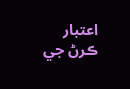اعتبار ڪرڻ جي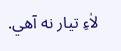لاٰءِ تيار نه آهي.